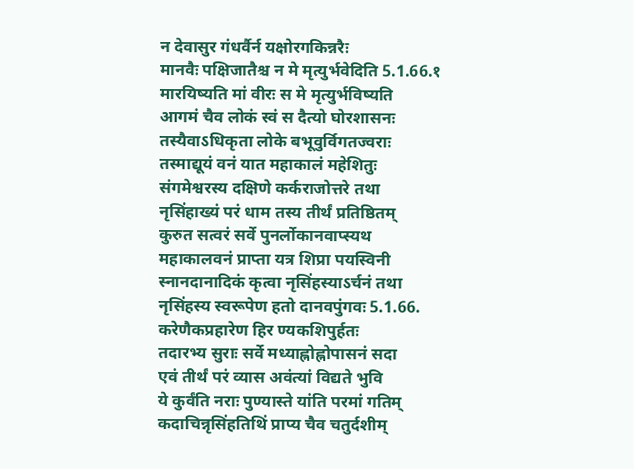न देवासुर गंधर्वैर्न यक्षोरगकिन्नरैः
मानवैः पक्षिजातैश्च न मे मृत्युर्भवेदिति 5.1.66.१
मारयिष्यति मां वीरः स मे मृत्युर्भविष्यति
आगमं चैव लोकं स्वं स दैत्यो घोरशासनः
तस्यैवाऽधिकृता लोके बभूवुर्विगतज्वराः
तस्माद्यूयं वनं यात महाकालं महेशितुः
संगमेश्वरस्य दक्षिणे कर्कराजोत्तरे तथा
नृसिंहाख्यं परं धाम तस्य तीर्थं प्रतिष्ठितम्
कुरुत सत्वरं सर्वे पुनर्लोकानवाप्स्यथ
महाकालवनं प्राप्ता यत्र शिप्रा पयस्विनी
स्नानदानादिकं कृत्वा नृसिंहस्याऽर्चनं तथा
नृसिंहस्य स्वरूपेण हतो दानवपुंगवः 5.1.66.
करेणैकप्रहारेण हिर ण्यकशिपुर्हतः
तदारभ्य सुराः सर्वे मध्याह्नोह्नोपासनं सदा
एवं तीर्थं परं व्यास अवंत्यां विद्यते भुवि
ये कुर्वंति नराः पुण्यास्ते यांति परमां गतिम्
कदाचिन्नृसिंहतिथिं प्राप्य चैव चतुर्दशीम्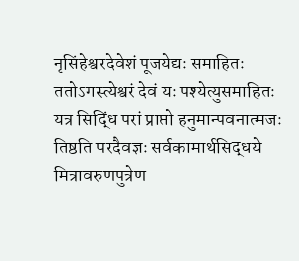नृसिंहेश्वरदेवेशं पूजयेद्यः समाहितः
ततोऽगस्त्येश्वरं देवं यः पश्येत्युसमाहितः
यत्र सिद्धिं परां प्राप्तो हनुमान्पवनात्मजः
तिष्ठति परदैवज्ञः सर्वकामार्थसिद्धये
मित्रावरुणपुत्रेण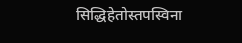सिद्धिहेतोस्तपस्विना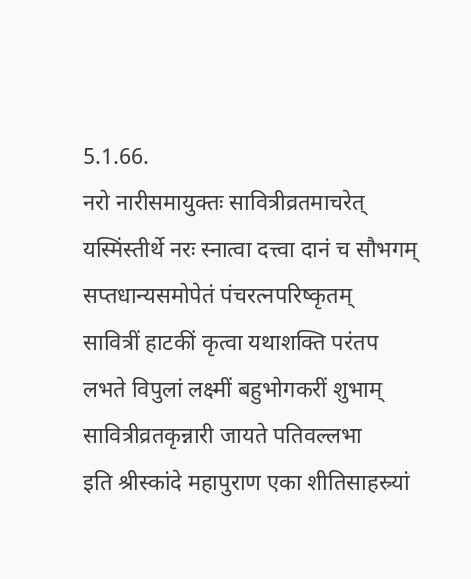5.1.66.
नरो नारीसमायुक्तः सावित्रीव्रतमाचरेत्
यस्मिंस्तीर्थे नरः स्नात्वा दत्त्वा दानं च सौभगम्
सप्तधान्यसमोपेतं पंचरत्नपरिष्कृतम्
सावित्रीं हाटकीं कृत्वा यथाशक्ति परंतप
लभते विपुलां लक्ष्मीं बहुभोगकरीं शुभाम्
सावित्रीव्रतकृन्नारी जायते पतिवल्लभा
इति श्रीस्कांदे महापुराण एका शीतिसाहस्र्यां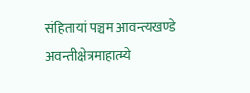संहितायां पञ्चम आवन्त्यखण्डे अवन्तीक्षेत्रमाहात्म्ये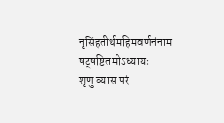नृसिंहतीर्थमहिमवर्णनंनाम षट्षष्टितमोऽध्यायः
शृणु व्यास परं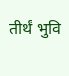तीर्थं भुवि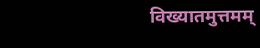विख्यातमुत्तमम्